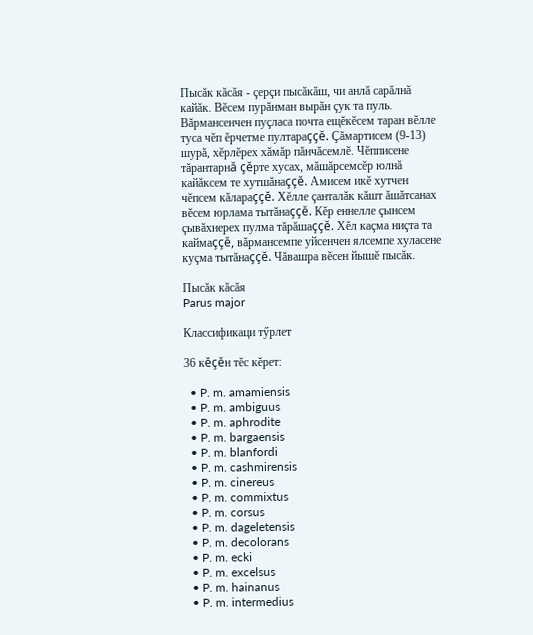Пысăк кăсăя - çерçи пысăкăш, чи анлă сарăлнă кайăк. Вĕсем пурăнман вырăн çук та пуль. Вăрмансенчен пуçласа почта ещĕкĕсем таран вĕлле туса чĕп ĕрчетме пултараççĕ. Çăмартисем (9-13) шурă, хĕрлĕрех хăмăр пăнчăсемлĕ. Чĕпписене тăрантарнă çĕрте хусах, мăшăрсемсĕр юлнă кайăксем те хутшăнаççĕ. Амисем икĕ хутчен чĕпсем кăлараççĕ. Хĕлле çанталăк кăшт ăшăтсанах вĕсем юрлама тытăнаççĕ. Кĕр еннелле çынсем çывăхнерех пулма тăрăшаççĕ. Хĕл каçма ниçта та каймаççĕ, вăрмансемпе уйсенчен ялсемпе хуласене куçма тытăнаççĕ. Чăвашра вĕсен йышĕ пысăк.

Пысăк кăсăя
Parus major

Классификаци тӳрлет

36 кĕçĕн тĕс кĕрет:

  • P. m. amamiensis
  • P. m. ambiguus
  • P. m. aphrodite
  • P. m. bargaensis
  • P. m. blanfordi
  • P. m. cashmirensis
  • P. m. cinereus
  • P. m. commixtus
  • P. m. corsus
  • P. m. dageletensis
  • P. m. decolorans
  • P. m. ecki
  • P. m. excelsus
  • P. m. hainanus
  • P. m. intermedius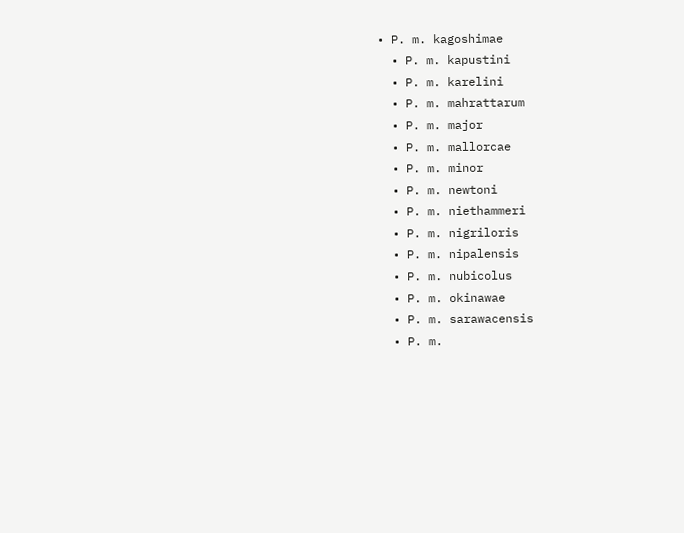• P. m. kagoshimae
  • P. m. kapustini
  • P. m. karelini
  • P. m. mahrattarum
  • P. m. major
  • P. m. mallorcae
  • P. m. minor
  • P. m. newtoni
  • P. m. niethammeri
  • P. m. nigriloris
  • P. m. nipalensis
  • P. m. nubicolus
  • P. m. okinawae
  • P. m. sarawacensis
  • P. m.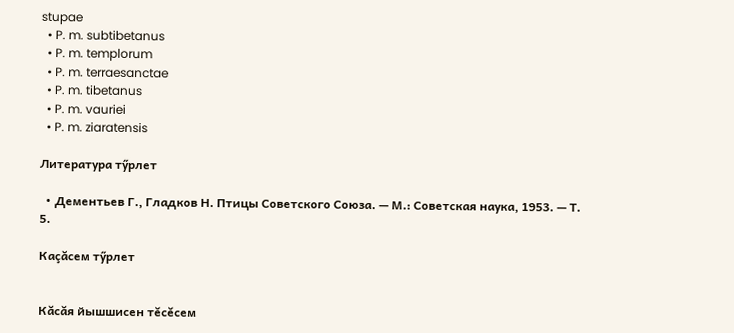stupae
  • P. m. subtibetanus
  • P. m. templorum
  • P. m. terraesanctae
  • P. m. tibetanus
  • P. m. vauriei
  • P. m. ziaratensis

Литература тӳрлет

  • Дементьев Г., Гладков Н. Птицы Советского Союза. — М.: Советская наука, 1953. — Т. 5.

Каçăсем тӳрлет


Кăсăя йышшисен тĕсĕсем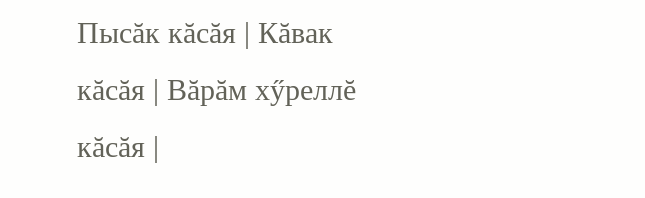Пысăк кăсăя | Кăвак кăсăя | Вăрăм хӳреллĕ кăсăя |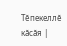Тĕпекеллĕ кăсăя |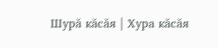Шурă кăсăя | Хура кăсăя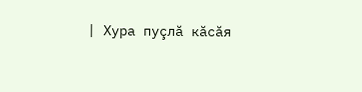| Хура пуçлă кăсăя